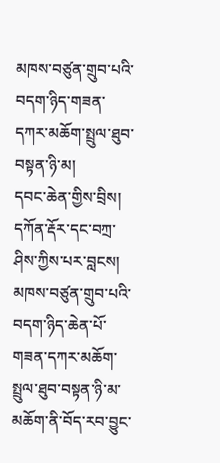མཁས་བཙུན་གྲུབ་པའི་བདག་ཉིད་གཟན་དཀར་མཆོག་སྤྲུལ་ཐུབ་བསྟན་ཉི་མ།
དབང་ཆེན་གྱིས་བྲིས། དཀོན་རྡོར་དང་བཀྲ་ཤིས་ཀྱིས་པར་བླངས།
མཁས་བཙུན་གྲུབ་པའི་བདག་ཉིད་ཆེན་པོ་གཟན་དཀར་མཆོག་སྤྲུལ་ཐུབ་བསྟན་ཉི་མ་མཆོག་ནི་བོད་རབ་བྱུང་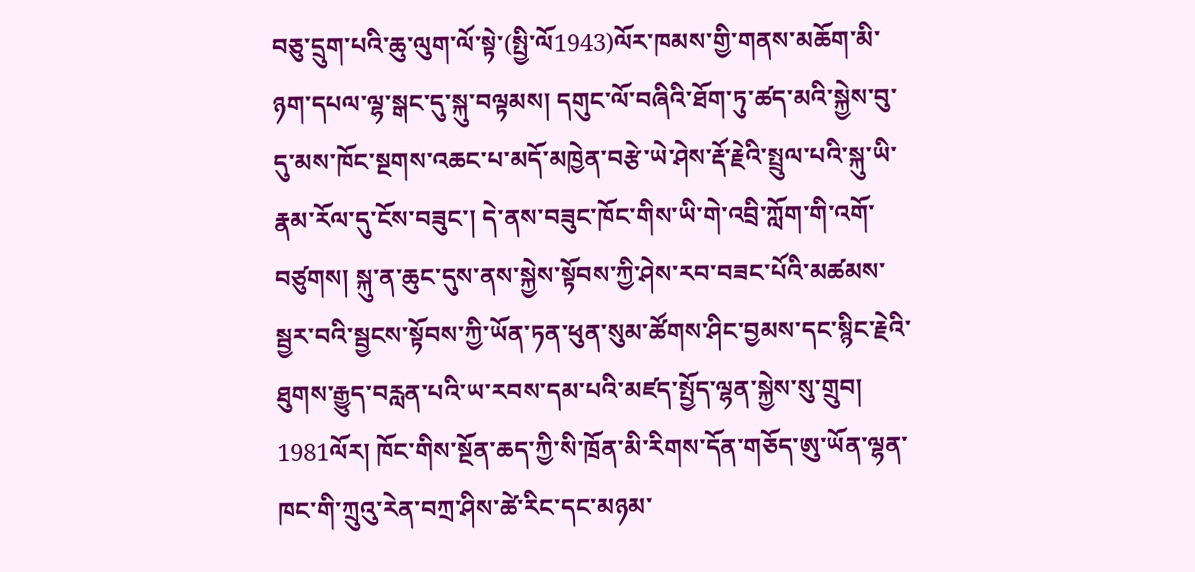བཅུ་དྲུག་པའི་ཆུ་ལུག་ལོ་སྟེ་(སྤྱི་ལོ1943)ལོར་ཁམས་གྱི་གནས་མཆོག་མི་ཉག་དཔལ་ལྷ་སྒང་དུ་སྐུ་བལྟམས། དགུང་ལོ་བཞིའི་ཐོག་ཏུ་ཚད་མའི་སྐྱེས་བུ་དུ་མས་ཁོང་སྔགས་འཆང་པ་མདོ་མཁྱེན་བརྩེ་ཡེ་ཤེས་རྡོ་རྗེའི་སྤྲུལ་པའི་སྐུ་ཡི་རྣམ་རོལ་དུ་ངོས་བཟུང་། དེ་ནས་བཟུང་ཁོང་གིས་ཡི་གེ་འབྲི་ཀློག་གི་འགོ་བཙུགས། སྐུ་ན་ཆུང་དུས་ནས་སྐྱེས་སྟོབས་ཀྱི་ཤེས་རབ་བཟང་པོའི་མཚམས་སྦྱར་བའི་སྦྱངས་སྟོབས་ཀྱི་ཡོན་ཏན་ཕུན་སུམ་ཚོགས་ཤིང་བྱམས་དང་སྙིང་རྗེའི་ཐུགས་རྒྱུད་བརླན་པའི་ཡ་རབས་དམ་པའི་མཛད་སྤྱོད་ལྷན་སྐྱེས་སུ་གྲུབ།
1981ལོར། ཁོང་གིས་སྔོན་ཆད་ཀྱི་སི་ཁྲོན་མི་རིགས་དོན་གཅོད་ཨུ་ཡོན་ལྷན་ཁང་གི་ཀྲུའུ་རེན་བཀྲ་ཤིས་ཚེ་རིང་དང་མཉམ་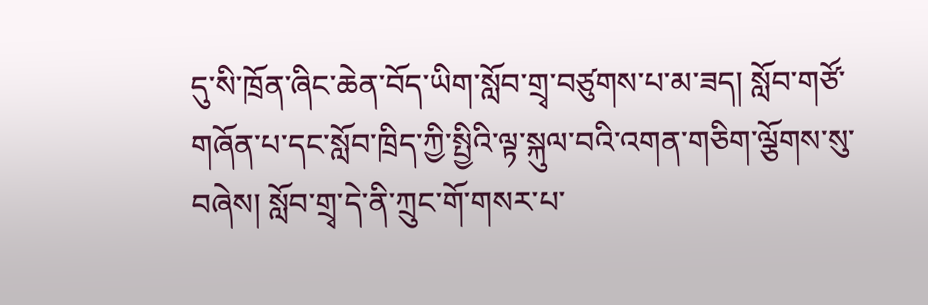དུ་སི་ཁྲོན་ཞིང་ཆེན་བོད་ཡིག་སློབ་གྲྭ་བཙུགས་པ་མ་ཟད། སློབ་གཙོ་གཞོན་པ་དང་སློབ་ཁྲིད་ཀྱི་སྤྱིའི་ལྟ་སྐུལ་བའི་འགན་གཅིག་ལྕོགས་སུ་བཞེས། སློབ་གྲྭ་དེ་ནི་ཀྲུང་གོ་གསར་པ་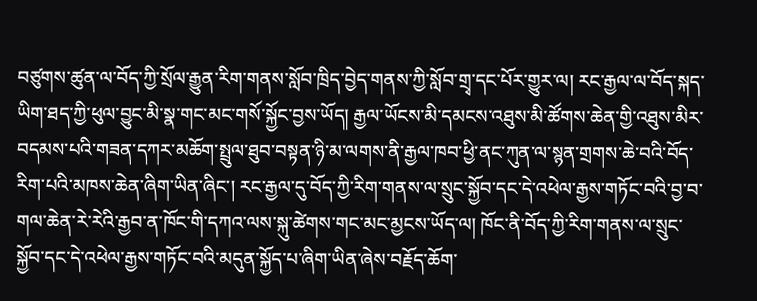བཙུགས་ཚུན་ལ་བོད་ཀྱི་སྲོལ་རྒྱུན་རིག་གནས་སློབ་ཁྲིད་བྱེད་གནས་ཀྱི་སློབ་གྲྭ་དང་པོར་གྱུར་ལ། རང་རྒྱལ་ལ་བོད་སྐད་ཡིག་ཐད་ཀྱི་ཕུལ་བྱུང་མི་སྣ་གང་མང་གསོ་སྐྱོང་བྱས་ཡོད། རྒྱལ་ཡོངས་མི་དམངས་འཐུས་མི་ཚོགས་ཆེན་གྱི་འཐུས་མིར་བདམས་པའི་གཟན་དཀར་མཆོག་སྤྲུལ་ཐུབ་བསྟན་ཉི་མ་ལགས་ནི་རྒྱལ་ཁབ་ཕྱི་ནང་ཀུན་ལ་སྙན་གྲགས་ཆེ་བའི་བོད་རིག་པའི་མཁས་ཆེན་ཞིག་ཡིན་ཞིང་། རང་རྒྱལ་དུ་བོད་ཀྱི་རིག་གནས་ལ་སྲུང་སྐྱོབ་དང་དེ་འཕེལ་རྒྱས་གཏོང་བའི་བྱ་བ་གལ་ཆེན་རེ་རེའི་རྒྱབ་ན་ཁོང་གི་དཀའ་ལས་སྐུ་ཚེགས་གང་མང་མྱངས་ཡོད་ལ། ཁོང་ནི་བོད་ཀྱི་རིག་གནས་ལ་སྲུང་སྐྱོབ་དང་དེ་འཕེལ་རྒྱས་གཏོང་བའི་མདུན་སྐྱོད་པ་ཞིག་ཡིན་ཞེས་བརྗོད་ཆོག་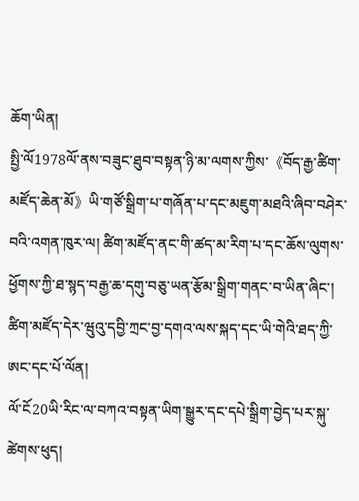ཆོག་ཡིན།
སྤྱི་ལོ1978ལོ་ནས་བཟུང་ཐུབ་བསྟན་ཉི་མ་ལགས་ཀྱིས་《བོད་རྒྱ་ཚིག་མཛོད་ཆེན་མོ》ཡི་གཙོ་སྒྲིག་པ་གཞོན་པ་དང་མཇུག་མཐའི་ཞིབ་བཤེར་བའི་འགན་ཁུར་ལ། ཚིག་མཛོད་ནང་གི་ཚད་མ་རིག་པ་དང་ཆོས་ལུགས་ཕྱོགས་ཀྱི་ཐ་སྙད་བརྒྱ་ཆ་དགུ་བཅུ་ཡན་རྩོམ་སྒྲིག་གནང་བ་ཡིན་ཞིང་། ཚིག་མཛོད་དེར་ཝུའུ་དབྱི་ཀྲང་བྱ་དགའ་ལས་སྐད་དང་ཡི་གེའི་ཐད་ཀྱི་ཨང་དང་པོ་ལོན།
ལོ་ངོ20ཡི་རིང་ལ་བཀའ་བསྟན་ཡིག་སྒྱུར་དང་དཔེ་སྒྲིག་བྱེད་པར་སྐུ་ཚེགས་ཕུད།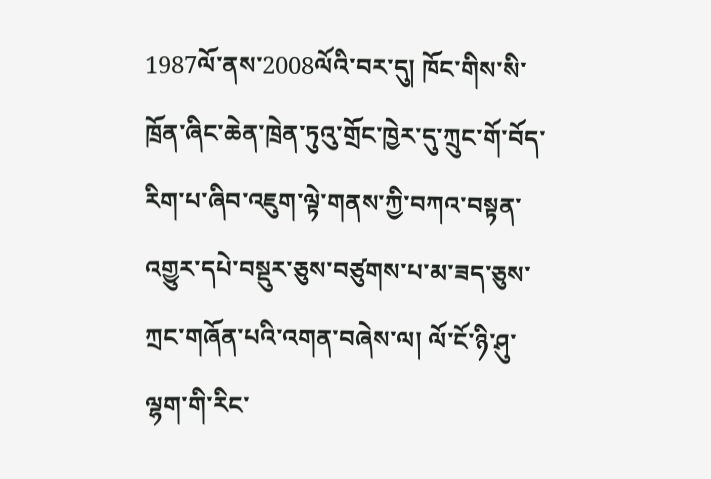1987ལོ་ནས་2008ལོའི་བར་དུ། ཁོང་གིས་སི་ཁྲོན་ཞིང་ཆེན་ཁྲེན་ཏུའུ་གྲོང་ཁྱེར་དུ་ཀྲུང་གོ་བོད་རིག་པ་ཞིབ་འཇུག་ལྟེ་གནས་ཀྱི་བཀའ་བསྟན་འགྱུར་དཔེ་བསྡུར་ཅུས་བཙུགས་པ་མ་ཟད་ཅུས་ཀྲང་གཞོན་པའི་འགན་བཞེས་ལ། ལོ་ངོ་ཉི་ཤུ་ལྷག་གི་རིང་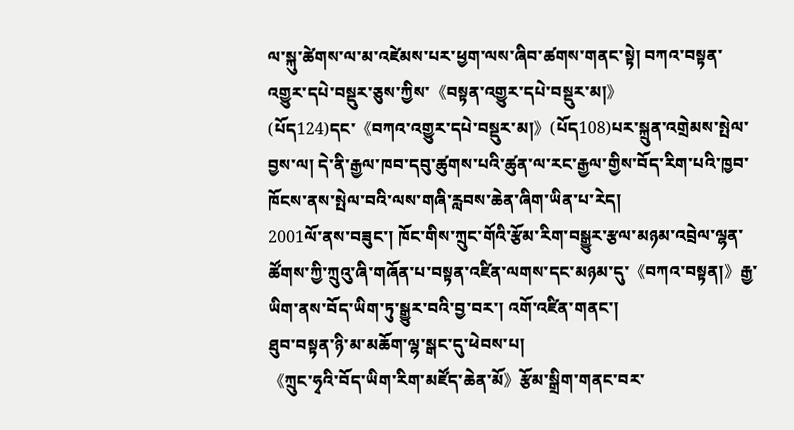ལ་སྐུ་ཚེགས་ལ་མ་འཛེམས་པར་ཕྱག་ལས་ཞིབ་ཚགས་གནང་སྟེ། བཀའ་བསྟན་འགྱུར་དཔེ་བསྡུར་ཅུས་ཀྱིས་《བསྟན་འགྱུར་དཔེ་བསྡུར་མ།》(པོད124)དང་《བཀའ་འགྱུར་དཔེ་བསྡུར་མ།》(པོད108)པར་སྐྲུན་འགྲེམས་སྤེལ་བྱས་ལ། དེ་ནི་རྒྱལ་ཁབ་དབུ་ཚུགས་པའི་ཚུན་ལ་རང་རྒྱལ་གྱིས་བོད་རིག་པའི་ཁྱབ་ཁོངས་ནས་སྤེལ་བའི་ལས་གཞི་རླབས་ཆེན་ཞིག་ཡིན་པ་རེད།
2001ལོ་ནས་བཟུང་། ཁོང་གིས་ཀྲུང་གོའི་རྩོམ་རིག་བསྒྱུར་རྩལ་མཉམ་འབྲེལ་ལྷན་ཚོགས་ཀྱི་ཀྲུའུ་ཞི་གཞོན་པ་བསྟན་འཛིན་ལགས་དང་མཉམ་དུ་《བཀའ་བསྟན།》རྒྱ་ཡིག་ནས་བོད་ཡིག་ཏུ་སྒྱུར་བའི་བྱ་བར་། འགོ་འཛིན་གནང་།
ཐུབ་བསྟན་ཉི་མ་མཆོག་ལྷ་སྒང་དུ་ཕེབས་པ།
《ཀྲུང་ཧྭའི་བོད་ཡིག་རིག་མཛོད་ཆེན་མོ》རྩོམ་སྒྲིག་གནང་བར་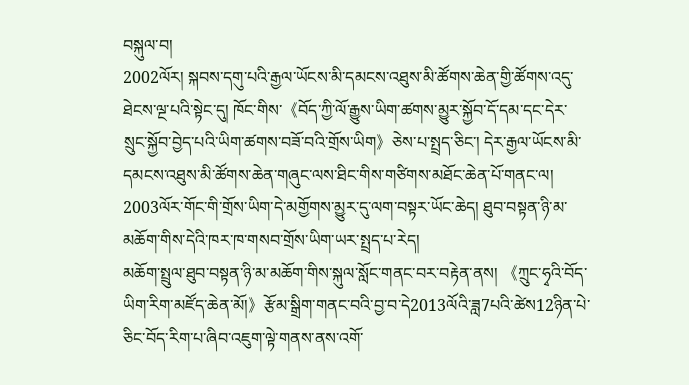བསྐུལ་བ།
2002ལོར། སྐབས་དགུ་པའི་རྒྱལ་ཡོངས་མི་དམངས་འཐུས་མི་ཚོགས་ཆེན་གྱི་ཚོགས་འདུ་ཐེངས་ལྔ་པའི་སྟེང་དུ། ཁོང་གིས་《བོད་ཀྱི་ལོ་རྒྱུས་ཡིག་ཚགས་མྱུར་སྐྱོབ་དོ་དམ་དང་དེར་སྲུང་སྐྱོབ་བྱེད་པའི་ཡིག་ཚགས་བཟོ་བའི་གྲོས་ཡིག》ཅེས་པ་སྤྲད་ཅིང་། དེར་རྒྱལ་ཡོངས་མི་དམངས་འཐུས་མི་ཚོགས་ཆེན་གཞུང་ལས་ཐིང་གིས་གཙིགས་མཐོང་ཆེན་པོ་གནང་ལ། 2003ལོར་གོང་གི་གྲོས་ཡིག་དེ་མགྱོགས་མྱུར་དུ་ལག་བསྟར་ཡོང་ཆེད། ཐུབ་བསྟན་ཉི་མ་མཆོག་གིས་དེའི་ཁར་ཁ་གསབ་གྲོས་ཡིག་ཡར་སྤྲད་པ་རེད།
མཆོག་སྤྲུལ་ཐུབ་བསྟན་ཉི་མ་མཆོག་གིས་སྐུལ་སློང་གནང་བར་བརྟེན་ནས། 《ཀྲུང་ཧྭའི་བོད་ཡིག་རིག་མཛོད་ཆེན་མོ།》རྩོམ་སྒྲིག་གནང་བའི་བྱ་བ་དེ2013ལོའི་ཟླ7པའི་ཚེས12ཉིན་པེ་ཅིང་བོད་རིག་པ་ཞིབ་འཇུག་ལྟེ་གནས་ནས་འགོ་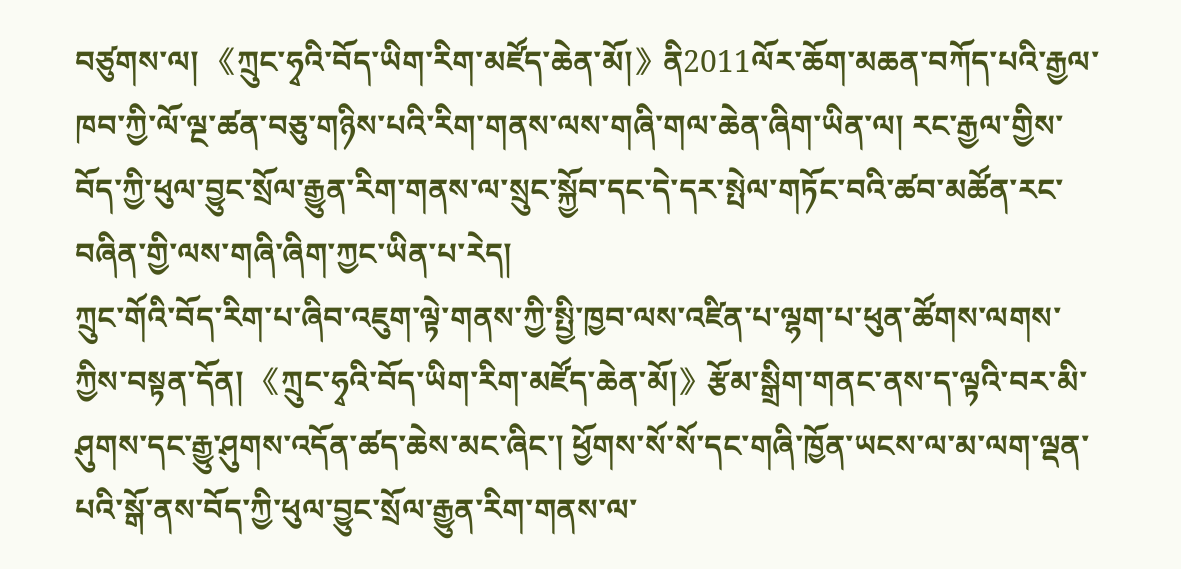བཙུགས་ལ། 《ཀྲུང་ཧྭའི་བོད་ཡིག་རིག་མཛོད་ཆེན་མོ།》ནི2011ལོར་ཆོག་མཆན་བཀོད་པའི་རྒྱལ་ཁབ་ཀྱི་ལོ་ལྔ་ཚན་བཅུ་གཉིས་པའི་རིག་གནས་ལས་གཞི་གལ་ཆེན་ཞིག་ཡིན་ལ། རང་རྒྱལ་གྱིས་བོད་ཀྱི་ཕུལ་བྱུང་སྲོལ་རྒྱུན་རིག་གནས་ལ་སྲུང་སྐྱོབ་དང་དེ་དར་སྤེལ་གཏོང་བའི་ཚབ་མཚོན་རང་བཞིན་གྱི་ལས་གཞི་ཞིག་ཀྱང་ཡིན་པ་རེད།
ཀྲུང་གོའི་བོད་རིག་པ་ཞིབ་འཇུག་ལྟེ་གནས་ཀྱི་སྤྱི་ཁྱབ་ལས་འཛིན་པ་ལྷག་པ་ཕུན་ཚོགས་ལགས་ཀྱིས་བསྟན་དོན། 《ཀྲུང་ཧྭའི་བོད་ཡིག་རིག་མཛོད་ཆེན་མོ།》རྩོམ་སྒྲིག་གནང་ནས་ད་ལྟའི་བར་མི་ཤུགས་དང་རྒྱུ་ཤུགས་འདོན་ཚད་ཆེས་མང་ཞིང་། ཕྱོགས་སོ་སོ་དང་གཞི་ཁྱོན་ཡངས་ལ་མ་ལག་ལྡན་པའི་སྒོ་ནས་བོད་ཀྱི་ཕུལ་བྱུང་སྲོལ་རྒྱུན་རིག་གནས་ལ་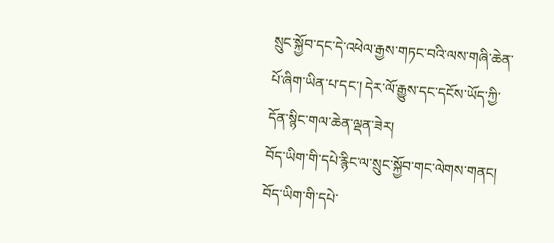སྲུང་སྐྱོབ་དང་དེ་འཕེལ་རྒྱས་གཏང་བའི་ལས་གཞི་ཆེན་པོ་ཞིག་ཡིན་པ་དང་། དེར་ལོ་རྒྱུས་དང་དངོས་ཡོད་ཀྱི་དོན་སྙིང་གལ་ཆེན་ལྡན་ཟེར།
བོད་ཡིག་གི་དཔེ་རྙིང་ལ་སྲུང་སྐྱོབ་གང་ལེགས་གནང།
བོད་ཡིག་གི་དཔེ་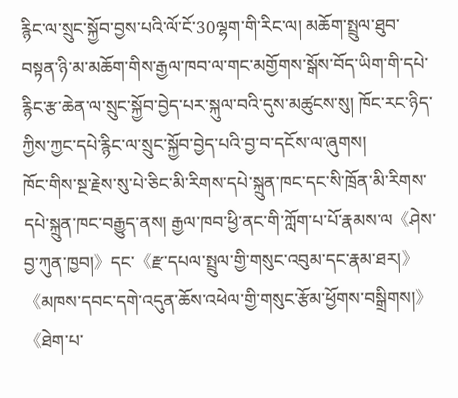རྙིང་ལ་སྲུང་སྐྱོབ་བྱས་པའི་ལོ་ངོ་30ལྷག་གི་རིང་ལ། མཆོག་སྤྲུལ་ཐུབ་བསྟན་ཉི་མ་མཆོག་གིས་རྒྱལ་ཁབ་ལ་གང་མགྱོགས་སྒོས་བོད་ཡིག་གི་དཔེ་རྙིང་རྩ་ཆེན་ལ་སྲུང་སྐྱོབ་བྱེད་པར་སྐུལ་བའི་དུས་མཚུངས་སུ། ཁོང་རང་ཉིད་ཀྱིས་ཀྱང་དཔེ་རྙིང་ལ་སྲུང་སྐྱོབ་བྱེད་པའི་བྱ་བ་དངོས་ལ་ཞུགས།
ཁོང་གིས་སྔ་རྗེས་སུ་པེ་ཅིང་མི་རིགས་དཔེ་སྐྲུན་ཁང་དང་སི་ཁྲོན་མི་རིགས་དཔེ་སྐྲུན་ཁང་བརྒྱུད་ནས། རྒྱལ་ཁབ་ཕྱི་ནང་གི་ཀློག་པ་པོ་རྣམས་ལ《ཤེས་བྱ་ཀུན་ཁྱབ།》དང་《རྫ་དཔལ་སྤྲུལ་གྱི་གསུང་འབུམ་དང་རྣམ་ཐར།》《མཁས་དབང་དགེ་འདུན་ཆོས་འཕེལ་གྱི་གསུང་རྩོམ་ཕྱོགས་བསྒྲིགས།》《ཐེག་པ་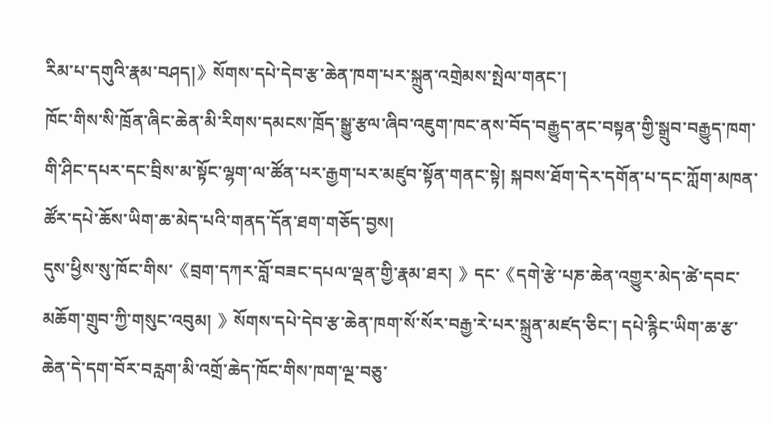རིམ་པ་དགུའི་རྣམ་བཤད།》སོགས་དཔེ་དེབ་རྩ་ཆེན་ཁག་པར་སྐྲུན་འགྲེམས་སྤེལ་གནང་།
ཁོང་གིས་སི་ཁྲོན་ཞིང་ཆེན་མི་རིགས་དམངས་ཁྲོད་སྒྱུ་རྩལ་ཞིབ་འཇུག་ཁང་ནས་བོད་བརྒྱུད་ནང་བསྟན་གྱི་སྒྲུབ་བརྒྱུད་ཁག་གི་ཤིང་དཔར་དང་བྲིས་མ་སྟོང་ལྷག་ལ་ཚོན་པར་རྒྱག་པར་མཛུབ་སྟོན་གནང་སྟེ། སྐབས་ཐོག་དེར་དགོན་པ་དང་ཀློག་མཁན་ཚོར་དཔེ་ཆོས་ཡིག་ཆ་མེད་པའི་གནད་དོན་ཐག་གཅོད་བྱས།
དུས་ཕྱིས་སུ་ཁོང་གིས་《བྲག་དཀར་བློ་བཟང་དཔལ་ལྡན་གྱི་རྣམ་ཐར། 》དང་《དགེ་རྩེ་པཎ་ཆེན་འགྱུར་མེད་ཚེ་དབང་མཆོག་གྲུབ་ཀྱི་གསུང་འབུམ། 》སོགས་དཔེ་དེབ་རྩ་ཆེན་ཁག་སོ་སོར་བརྒྱ་རེ་པར་སྐྲུན་མཛད་ཅིང་། དཔེ་རྙིང་ཡིག་ཆ་རྩ་ཆེན་དེ་དག་བོར་བརླག་མི་འགྲོ་ཆེད་ཁོང་གིས་ཁག་ལྔ་བཅུ་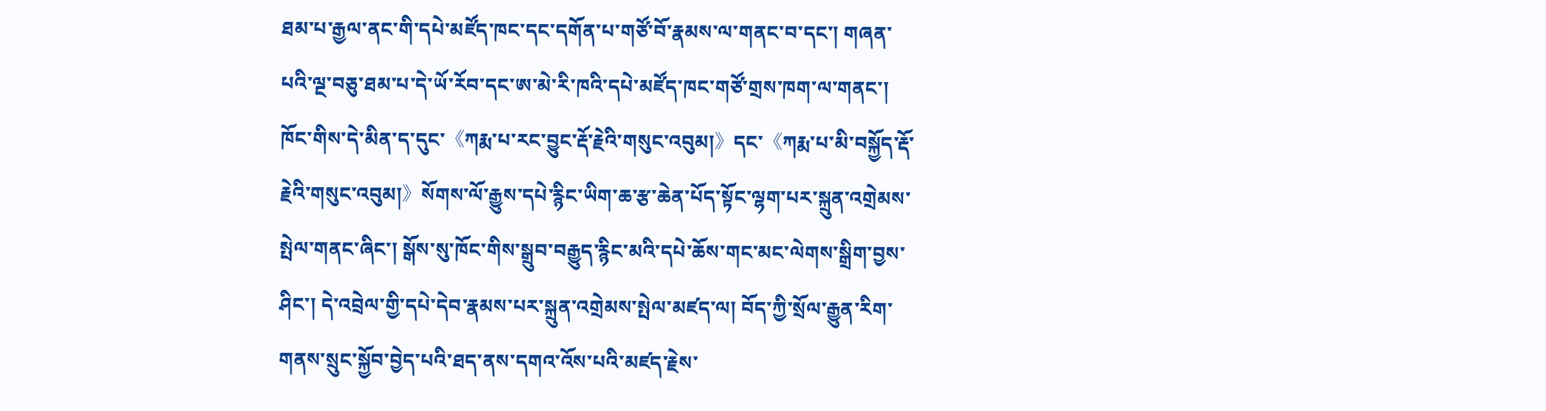ཐམ་པ་རྒྱལ་ནང་གི་དཔེ་མཛོད་ཁང་དང་དགོན་པ་གཙོ་བོ་རྣམས་ལ་གནང་བ་དང་། གཞན་པའི་ལྔ་བཅུ་ཐམ་པ་དེ་ཡོ་རོབ་དང་ཨ་མེ་རི་ཁའི་དཔེ་མཛོད་ཁང་གཙོ་གྲས་ཁག་ལ་གནང་།
ཁོང་གིས་དེ་མིན་ད་དུང་《ཀརྨ་པ་རང་བྱུང་རྡོ་རྗེའི་གསུང་འབུམ།》དང་《ཀརྨ་པ་མི་བསྐྱོད་རྡོ་རྗེའི་གསུང་འབུམ།》སོགས་ལོ་རྒྱུས་དཔེ་རྙིང་ཡིག་ཆ་རྩ་ཆེན་པོད་སྟོང་ལྷག་པར་སྐྲུན་འགྲེམས་སྤེལ་གནང་ཞིང་། སྒོས་སུ་ཁོང་གིས་སྒྲུབ་བརྒྱུད་རྙིང་མའི་དཔེ་ཆོས་གང་མང་ལེགས་སྒྲིག་བྱས་ཤིང་། དེ་འབྲེལ་གྱི་དཔེ་དེབ་རྣམས་པར་སྐྲུན་འགྲེམས་སྤེལ་མཛད་ལ། བོད་ཀྱི་སྲོལ་རྒྱུན་རིག་གནས་སྲུང་སྐྱོབ་བྱེད་པའི་ཐད་ནས་དགའ་འོས་པའི་མཛད་རྗེས་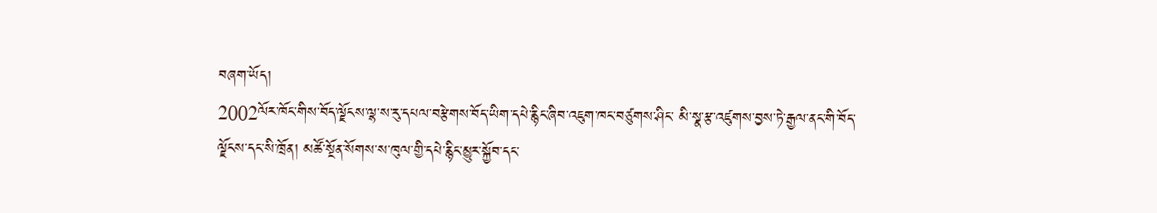བཞག་ཡོད།
2002ལོར་ཁོང་གིས་བོད་ལྗོངས་ལྷ་ས་རུ་དཔལ་བརྩེགས་བོད་ཡིག་དཔེ་རྙིང་ཞིབ་འཇུག་ཁང་བཙུགས་ཤིང་ མི་སྣ་རྩ་འཛུགས་བྱས་ཏེ་རྒྱལ་ནང་གི་བོད་ལྗོངས་དང་སི་ཁྲོན། མཚོ་སྔོན་སོགས་ས་ཁུལ་གྱི་དཔེ་རྙིང་མྱུར་སྐྱོབ་དང་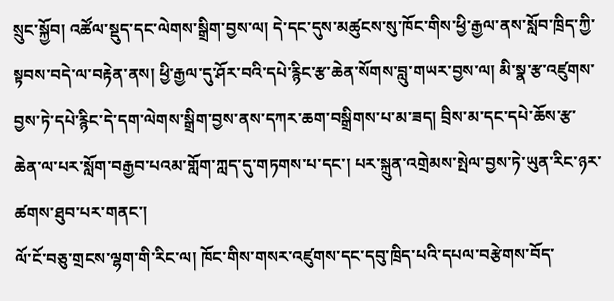སྲུང་སྐྱོབ། འཚོལ་སྡུད་དང་ལེགས་སྒྲིག་བྱས་ལ། དེ་དང་དུས་མཚུངས་སུ་ཁོང་གིས་ཕྱི་རྒྱལ་ནས་སློབ་ཁྲིད་ཀྱི་སྟབས་བདེ་ལ་བརྟེན་ནས། ཕྱི་རྒྱལ་དུ་ཤོར་བའི་དཔེ་རྙིང་རྩ་ཆེན་སོགས་བླུ་གཡར་བྱས་ལ། མི་སྣ་རྩ་འཛུགས་བྱས་ཏེ་དཔེ་རྙིང་དེ་དག་ལེགས་སྒྲིག་བྱས་ནས་དཀར་ཆག་བསྒྲིགས་པ་མ་ཟད། བྲིས་མ་དང་དཔེ་ཆོས་རྩ་ཆེན་ལ་པར་སློག་བརྒྱབ་པའམ་གློག་ཀླད་དུ་གཏགས་པ་དང་། པར་སྐྲུན་འགྲེམས་སྤེལ་བྱས་ཏེ་ཡུན་རིང་ཉར་ཚགས་ཐུབ་པར་གནང་།
ལོ་ངོ་བཅུ་གྲངས་ལྷག་གི་རིང་ལ། ཁོང་གིས་གསར་འཛུགས་དང་དབུ་ཁྲིད་པའི་དཔལ་བརྩེགས་བོད་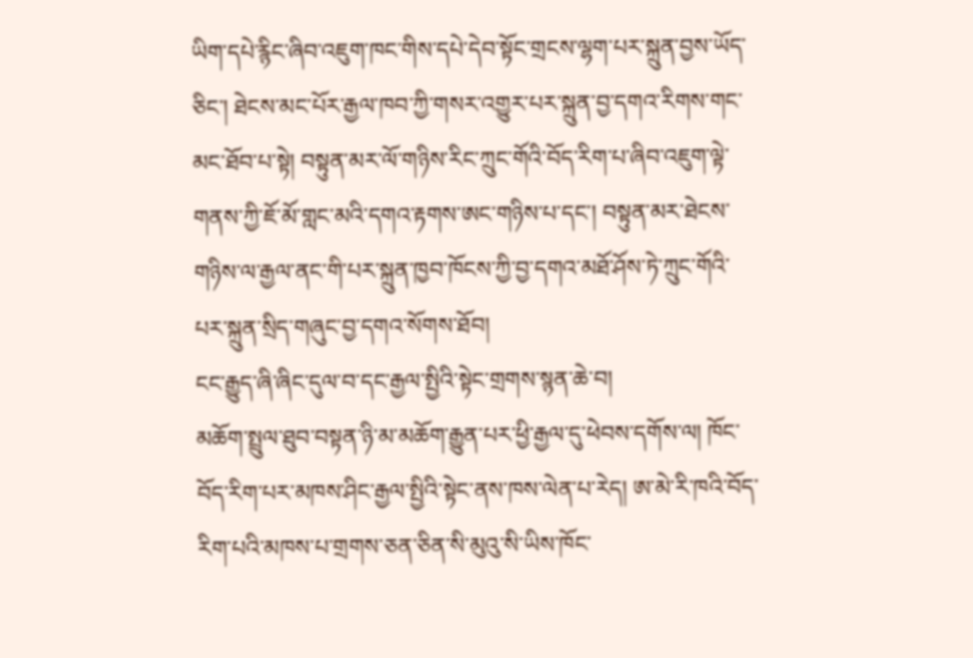ཡིག་དཔེ་རྙིང་ཞིབ་འཇུག་ཁང་གིས་དཔེ་དེབ་སྟོང་གྲངས་ལྷག་པར་སྐྲུན་བྱས་ཡོད་ཅིང་། ཐེངས་མང་པོར་རྒྱལ་ཁབ་ཀྱི་གསར་འགྱུར་པར་སྐྲུན་བྱ་དགའ་རིགས་གང་མང་ཐོབ་པ་སྟེ། བསྟུན་མར་ལོ་གཉིས་རིང་ཀྲུང་གོའི་བོད་རིག་པ་ཞིབ་འཇུག་ལྟེ་གནས་ཀྱི་ཇོ་མོ་གླང་མའི་དགའ་རྟགས་ཨང་གཉིས་པ་དང་། བསྟུན་མར་ཐེངས་གཉིས་ལ་རྒྱལ་ནང་གི་པར་སྐྲུན་ཁྱབ་ཁོངས་ཀྱི་བྱ་དགའ་མཐོ་ཤོས་ཏེ་ཀྲུང་གོའི་པར་སྐྲུན་སྲིད་གཞུང་བྱ་དགའ་སོགས་ཐོབ།
ངང་རྒྱུད་ཞི་ཞིང་དུལ་བ་དང་རྒྱལ་སྤྱིའི་སྟེང་གྲགས་སྙན་ཆེ་བ།
མཆོག་སྤྲུལ་ཐུབ་བསྟན་ཉི་མ་མཆོག་རྒྱུན་པར་ཕྱི་རྒྱལ་དུ་ཕེབས་དགོས་ལ། ཁོང་བོད་རིག་པར་མཁས་ཤིང་རྒྱལ་སྤྱིའི་སྟེང་ནས་ཁས་ལེན་པ་རེད། ཨ་མེ་རི་ཁའི་བོད་རིག་པའི་མཁས་པ་གྲགས་ཅན་ཅིན་སི་མུའུ་སི་ཡིས་ཁོང་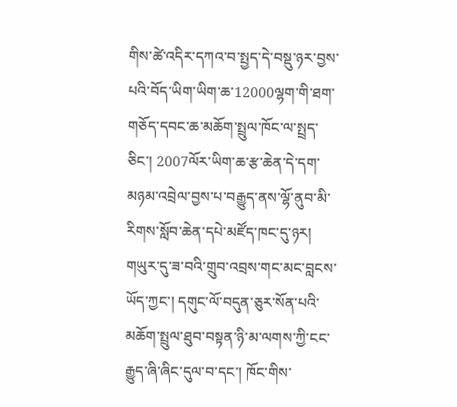གིས་ཚེ་འདིར་དཀའ་བ་སྤྱད་དེ་བསྡུ་ཉར་བྱས་པའི་བོད་ཡིག་ཡིག་ཆ་12000ལྷག་གི་ཐག་གཅོད་དབང་ཆ་མཆོག་སྤྲུལ་ཁོང་ལ་སྤྲད་ཅིང་། 2007ལོར་ཡིག་ཆ་རྩ་ཆེན་དེ་དག་མཉམ་འབྲེལ་བྱས་པ་བརྒྱུད་ནས་ལྷོ་ནུབ་མི་རིགས་སློབ་ཆེན་དཔེ་མཛོད་ཁང་དུ་ཉར།
གཡུར་དུ་ཟ་བའི་གྲུབ་འབྲས་གང་མང་བླངས་ཡོད་ཀྱང་། དགུང་ལོ་བདུན་ཅུར་སོན་པའི་མཆོག་སྤྲུལ་ཐུབ་བསྟན་ཉི་མ་ལགས་ཀྱི་ངང་རྒྱུད་ཞི་ཞིང་དུལ་བ་དང་། ཁོང་གིས་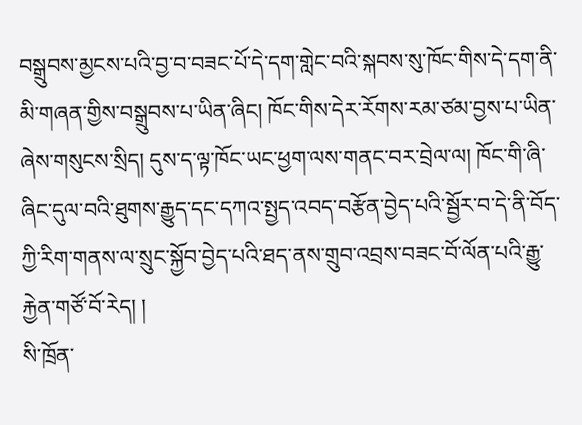བསྒྲུབས་མྱངས་པའི་བྱ་བ་བཟང་པོ་དེ་དག་གླེང་བའི་སྐབས་སུ་ཁོང་གིས་དེ་དག་ནི་མི་གཞན་གྱིས་བསྒྲུབས་པ་ཡིན་ཞིང། ཁོང་གིས་དེར་རོགས་རམ་ཙམ་བྱས་པ་ཡིན་ཞེས་གསུངས་སྲིད། དུས་ད་ལྟ་ཁོང་ཡང་ཕྱག་ལས་གནང་བར་བྲེལ་ལ། ཁོང་གི་ཞི་ཞིང་དུལ་བའི་ཐུགས་རྒྱུད་དང་དཀའ་སྤྱད་འབད་བརྩོན་བྱེད་པའི་སྦྱོར་བ་དེ་ནི་བོད་ཀྱི་རིག་གནས་ལ་སྲུང་སྐྱོབ་བྱེད་པའི་ཐད་ནས་གྲུབ་འབྲས་བཟང་བོ་ལོན་པའི་རྒྱུ་རྐྱེན་གཙོ་བོ་རེད། །
སི་ཁྲོན་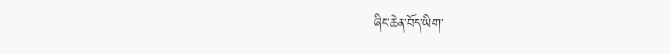ཞིང་ཆེན་བོད་ཡིག་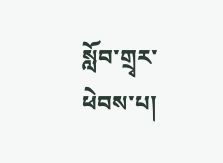སློབ་གྲྭར་ཕེབས་པ།